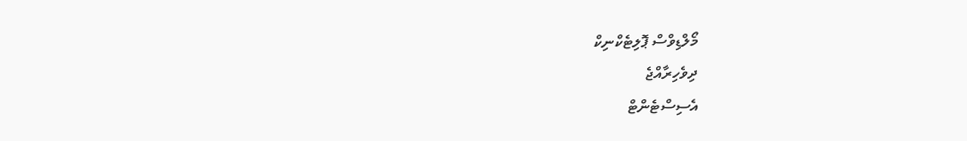މޯލްޑިވްސް ޕޮލިޓެކްނިކް
ދިވެހިރާއްޖެ
އެސިސްޓެންޓް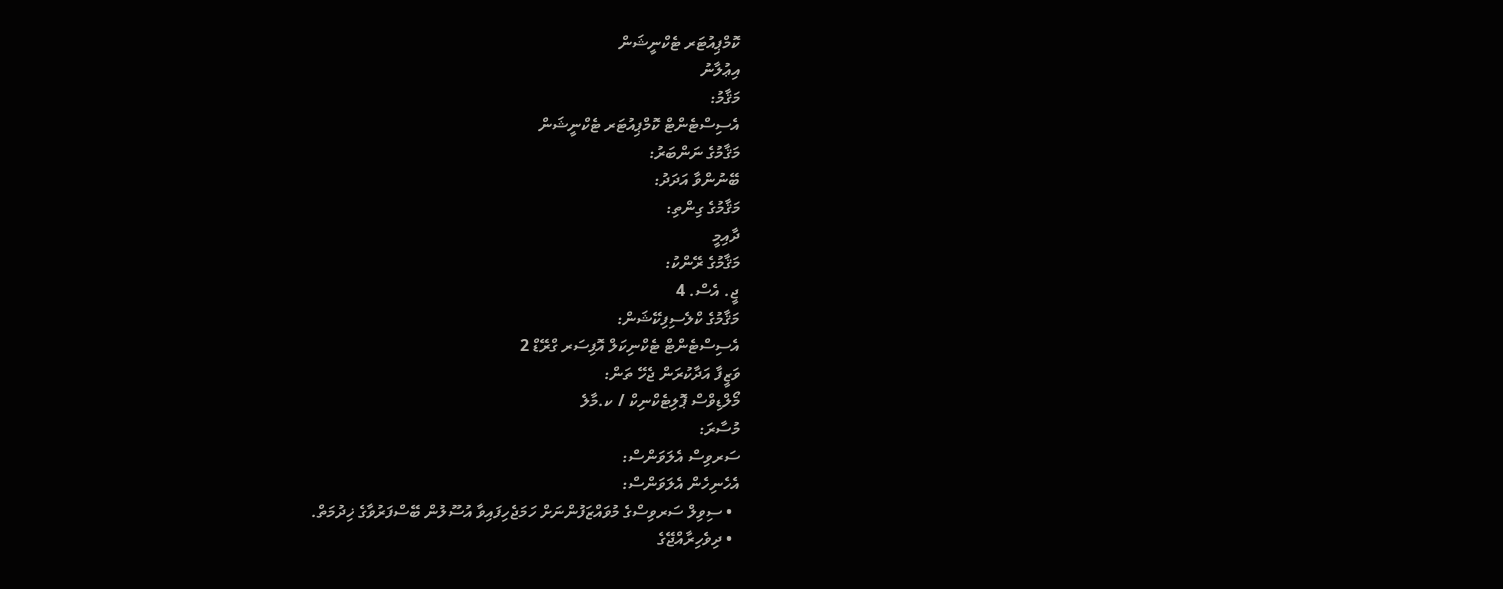ކޮމްޕިއުޓަރ ޓެކްނީޝަން
އިޢުލާނު
މަޤާމު:
އެސިސްޓެންޓް ކޮމްޕިއުޓަރ ޓެކްނީޝަން
މަޤާމުގެ ނަންބަރު:
ބޭނުންވާ އަދަދު:
މަޤާމުގެ ގިންތި:
ދާއިމީ
މަޤާމުގެ ރޭންކު:
ޖީ. އެސް. 4
މަޤާމުގެ ކްލެސިފިކޭޝަން:
އެސިސްޓެންޓް ޓެކްނިކަލް އޮފިސަރ ގްރޭޑް 2
ވަޒީފާ އަދާކުރަން ޖެހޭ ތަން:
މޯލްޑިވްސް ޕޮލިޓެކްނިކް / ކ.މާލެ
މުސާރަ:
ސަރވިސް އެލަވަންސް:
އެހެނިހެން އެލަވަންސް:
  • ސިވިލް ސަރވިސްގެ މުވައްޒަފުންނަށް ހަމަޖެހިފައިވާ އުސޫލުން ބޭސްފަރުވާގެ ޚިދުމަތް.
  • ދިވެހިރާއްޖޭގެ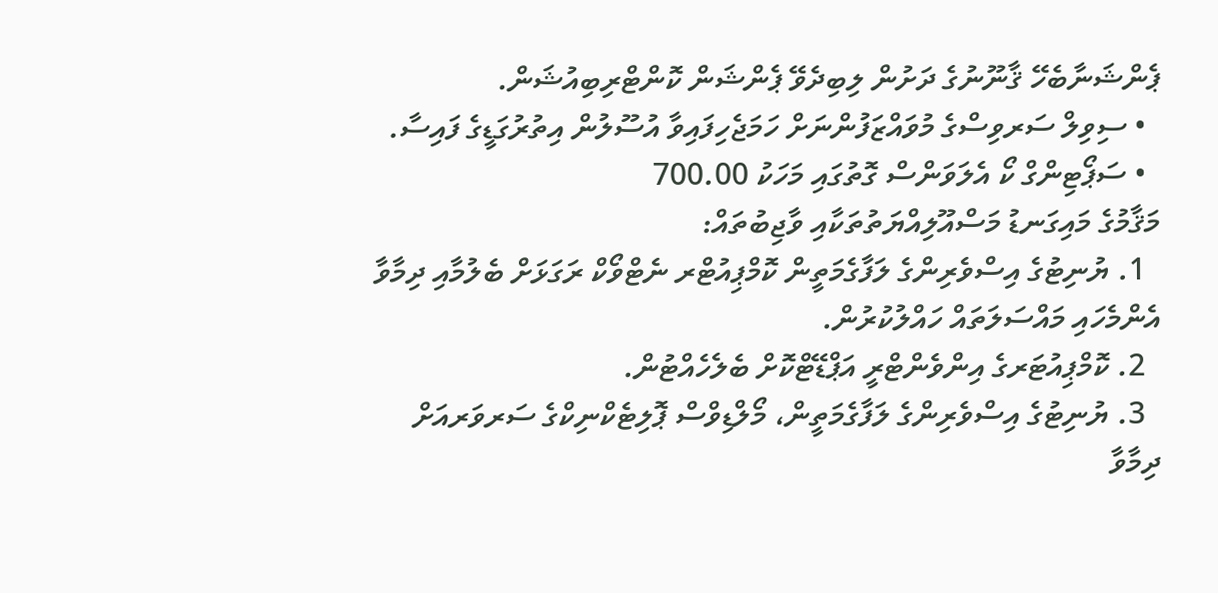ޕެންޝަނާބެހޭ ޤާނޫނުގެ ދަށުން ލިބިދެވޭ ޕެންޝަން ކޮންޓްރިބިއުޝަން.
  • ސިވިލް ސަރވިސްގެ މުވައްޒަފުންނަށް ހަމަޖެހިފައިވާ އުސޫލުން އިތުރުގަޑީގެ ފައިސާ.
  • ސަޕޯޓިންގް ކޯ އެލަވަންސް ގޮތުގައި މަހަކު 700.00
މަޤާމުގެ މައިގަނޑު މަސްއޫލިއްޔަތުތަކާއި ވާޖިބުތައް:
  1. ޔުނިޓުގެ އިސްވެރިންގެ ލަފާގެމަތީން ކޮމްޕިއުޓްރ ނެޓްވޯކް ރަގަޅަށް ބެލުމާއި ދިމާވާ އެންމެހައި މައްސަލަތައް ހައްލުކުރުން.
  2. ކޮމްޕިއުޓަރގެ އިންވެންޓްރީ އަޕްޑޭޓްކޮށް ބެލެހެއްޓުން.
  3. ޔުނިޓުގެ އިސްވެރިންގެ ލަފާގެމަތީން، މޯލްޑިވްސް ޕޮލިޓެކްނިކްގެ ސަރވަރއަށް ދިމާވާ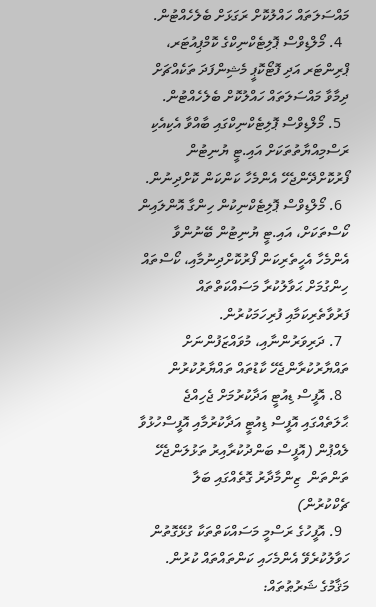މައްސަލަތައް ހައްލުކޮށް ރަގަޅަށް ބެލެހެއްޓުން.
  4. މޯލްޑިވްސް ޕޮލިޓެކްނިކްގެ ކޮމްޕިއުޓަރ، ޕްރިންޓަރ އަދި ފޮޓޯކޮޕީ މެޝިންފަދަ ތަކެއްޗަށް ދިމާވާ މައްސަލަތައް ހައްލުކޮށް ބެލެހެއްޓުން.
  5. މޯލްޑިވްސް ޕޮލިޓެކްނިކްގައި ބާއްވާ އެކިއެކި ރަސްމިއްޔާތުތަކަށް އައި.ޓީ ޔުނިޓުން ފޯރުކޮށްދޭންޖެހޭ އެންމެހާ ކަންކަން ކޮށްދިނުން.
  6. މޯލްޑިވްސް ޕޮލިޓެކްނިކުން ހިންގާ އޮންލައިން ކޯސްތަކަށް، އައި.ޓީ ޔުނިޓުން ބޭނުންވާ އެންމެހާ އެހީތެރިކަން ފޯރުކޮށްދިނުމާއި، ކޯސްތައް ހިންގުމަށް ޙަވާލުކުރާ މަސައްކަތްތައް ފަރުވާތެރިކަމާއި ފުރިހަމަކުރުން.
  7. ދަރިވަރުންނާއި، މުވައްޒަފުންނަށް ތައްޔާރުކުރާންޖެހޭ ކާޑުތައް ތައްޔާރުކުރުން
  8. އޮފީސް ޑިއުޓީ އަދާކުރުމަށް ޖެހިއްޖެ ޙާލަތެއްގައި އޮފީސް ޑިއުޓީ އަދާކުރުމާއި އޮފީސްހުޅުވާ ލެއްޕުން (އޮފީސް ބަންދުކުރާއިރު ތަޅުލަންޖެހޭ ތަންތަން  ޒިންމާދާރު ގޮތެއްގައި ބަލާ ޗެކްކުރުން)
  9. އޮފީހުގެ ރަސްމީ މަސައްކަތްތަކާ ގުޅޭގޮތުން ހަވާލުކުރެވޭ އެންމެހައި ކަންތައްތައް ކުރުން.
މަޤާމުގެ ޝަރުޠުތައް: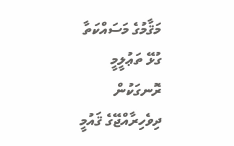މަޤާމުގެ މަސައްކަތާ ގުޅޭ ތަޢުލީމީ ރޮނގަކުން ދިވެހިރާއްޖޭގެ ޤައުމީ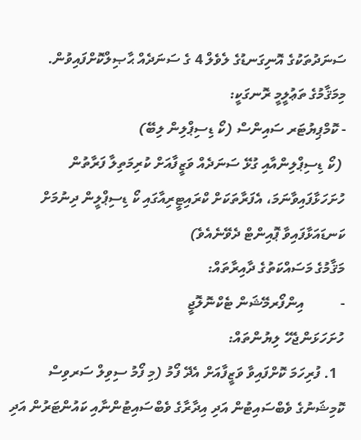ސަނަދުތަކުގެ އޮނިގަނޑުގެ ލެވެލް 4 ގެ ސަނަދެއް ޙާޞިލްކޮށްފައިވުން.
މިމަޤާމުގެ ތަޢުލީމީ ރޮނގަކީ:
- ކޮމްޕިޔުޓަރ ސައިންސް (ކޯ ޑިސިޕްލިން ލިބޭ)
 (ކޯ ޑިސިޕްލިންއާއި ގުޅޭ ސަނަދެއް ވަޒީފާއަށް ކުރިމަތިލާ ފަރާތުން ހުށަހަޅާފައިވާނަމަ، އެފަރާތަކަށް ކްރައިޓީރިއާގައި ކޯ ޑިސިޕްލީން ދިނުމަށް ކަނޑައަޅާފައިވާ ޕޮއިންޓް ދެވޭނެއެވެ)
މަޤާމުގެ މަސައްކަތުގެ ދާއިރާތައް:
-          އިންފޯރމޭޝަން ޓެކްނޮލޮޖީ
ހުށަހަޅަންޖެހޭ ލިޔުންތައް:
  1. ފުރިހަމަ ކޮށްފައިވާ ވަޒީފާއަށް އެދޭ ފޯމު (މި ފޯމު ސިވިލް ސަރވިސް ކޮމިޝަނުގެ ވެބްސައިޓުން އަދި އިދާރާގެ ވެބްސައިޓުންނާއި ކައުންޓަރުން އަދި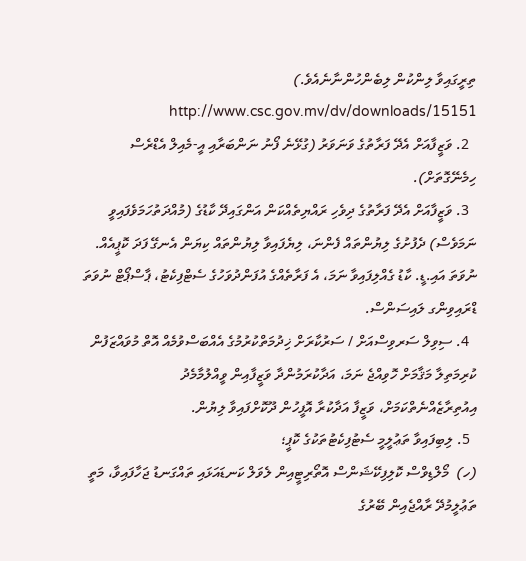ތިރީގައިވާ ލިންކުން ލިބެންހުންނާނެއެވެ.) http://www.csc.gov.mv/dv/downloads/15151
  2. ވަޒީފާއަށް އެދޭ ފަރާތުގެ ވަނަވަރު (ގުޅޭނެ ފޯނު ނަންބަރާއި އީ-މެއިލް އެޑްރެސް ހިމެނޭގޮތަށް).
  3. ވަޒީފާއަށް އެދޭ ފަރާތުގެ ދިވެހި ރައްޔިތެއްކަން އަންގައިދޭ ކާޑުގެ (މުއްދަތުހަމަވެފައިވީ ނަމަވެސް) ދެފުށުގެ ލިޔުންތައް ފެންނަ، ލިޔެފައިވާ ލިޔުންތައް ކިޔަން އެނގޭ ފަދަ ކޮޕީއެއް. ނުވަތަ އައި.ޑީ. ކާޑު ގެއްލިފައިވާ ނަމަ، އެ ފަރާތެއްގެ އުފަންދުވަހުގެ ސެޓްފިކެޓު، ޕާސްޕޯޓް ނުވަތަ ޑްރައިވިންގ ލައިސަންސް.
  4. ސިވިލް ސަރވިސްއަށް / ސަރުކާރަށް ޚިދުމަތްކުރުމުގެ އެއްބަސްވުމެއް އޮތް މުވައްޒަފުން ކުރިމަތިލާ މަޤާމަށް ހޮވިއްޖެ ނަމަ، އަދާކުރަމުންދާ ވަޒީފާއިން ވީއްލުމާމެދު އިއުތިރާޒެއްނެތްކަމަށް، ވަޒީފާ އަދާކުރާ އޮފީހުން ދޫކޮށްފައިވާ ލިޔުން.
  5. ލިބިފައިވާ ތަޢުލީމީ ސެޓުފިކެޓުތަކުގެ ކޮޕީ؛
(ހ)  މޯލްޑިވްސް ކޮލިފިކޭޝަންސް އޮތޯރިޓީއިން ލެވަލް ކަނޑައަޅައި ތައްގަނޑު ޖަހާފައިވާ، މަތީ ތަޢުލީމުދޭ ރާއްޖެއިން ބޭރުގެ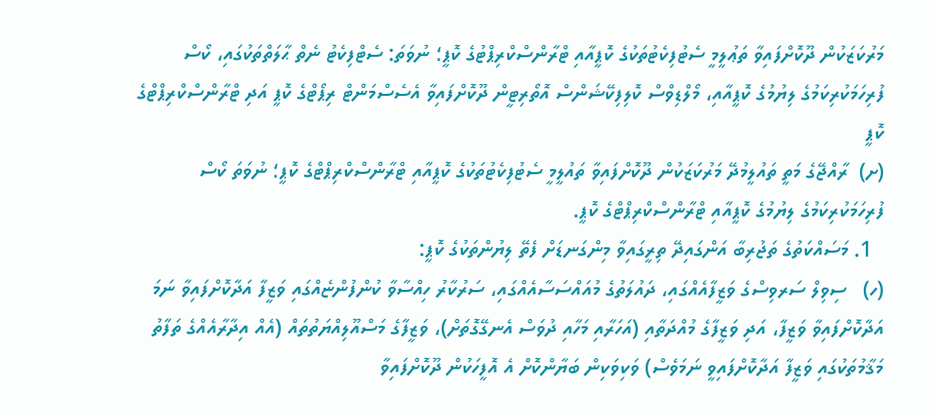މަރުކަޒަކުން ދޫކޮށްފައިވާ ތަޢުލީމީ ސެޓުފިކެޓުތަކުގެ ކޮޕީއާއި ޓްރާންސްކްރިޕްޓުގެ ކޮޕީ؛ ނުވަތަ: ސެޓްފިކެޓު ނެތް ޙާލަތްތަކުގައި، ކޯސް ފުރިހަމަކުރިކަމުގެ ލިޔުމުގެ ކޮޕީއާއި، މޯލްޑިވްސް ކޮލިފިކޭޝަންސް އޮތޯރިޓީން ދޫކޮށްފައިވާ އެސެސްމަންޓް ރިޕޯޓްގެ ކޮޕީ އަދި ޓްރާންސްކްރިޕްޓްގެ ކޮޕީ
(ށ)  ރާއްޖޭގެ މަތީ ތައުލީމުދޭ މަރުކަޒަކުން ދޫކޮށްފައިވާ ތައުލީމީ ސެޓުފިކެޓުތަކުގެ ކޮޕީއާއި ޓްރާންސްކްރިޕްޓްގެ ކޮޕީ؛ ނުވަތަ ކޯސް ފުރިހަމަކުރިކަމުގެ ލިޔުމުގެ ކޮޕީއާއި ޓްރާންސްކްރިޕްޓްގެ ކޮޕީ.
  1. މަސައްކަތުގެ ތަޖުރިބާ އަންގައިދޭ ތިރީގައިވާ މިންގަނޑަށް ފެތޭ ލިޔުންތަކުގެ ކޮޕީ:
(ހ)   ސިވިލް ސަރވިސްގެ ވަޒީފާއެއްގައި، ދައުލަތުގެ މުއައްސަސާއެއްގައި، ސަރުކާރު ހިއްސާވާ ކުންފުންޏެއްގައި ވަޒީފާ އަދާކޮށްފައިވާ ނަމަ އަދާކޮށްފައިވާ ވަޒީފާ، އަދި ވަޒީފާގެ މުއްދަތާއި (އަހަރާއި މަހާއި ދުވަސް އެނގޭގޮތަށް)، ވަޒީފާގެ މަސްއޫލިއްޔަތުތައް (އެއް އިދާރާއެއްގެ ތަފާތު މަޤާމުތަކުގައި ވަޒީފާ އަދާކޮށްފައިވީ ނަމަވެސް) ވަކިވަކިން ބަޔާންކޮށް އެ އޮފީހަކުން ދޫކޮށްފައިވާ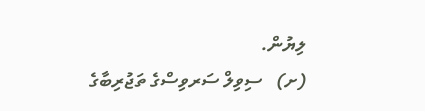ލިޔުން.
(ށ)   ސިވިލް ސަރވިސްގެ ތަޖުރިބާގެ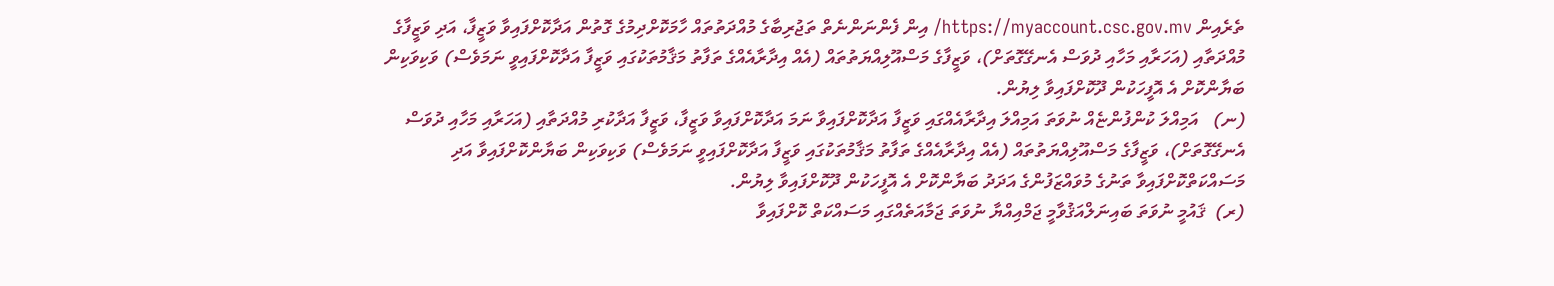ތެރެއިން https://myaccount.csc.gov.mv/ އިން ފެންނަންނެތް ތަޖުރިބާގެ މުއްދަތުތައް ހާމަކޮށްދިމުގެ ގޮތުން އަދާކޮށްފައިވާ ވަޒީފާ، އަދި ވަޒީފާގެ މުއްދަތާއި (އަހަރާއި މަހާއި ދުވަސް އެނގޭގޮތަށް)، ވަޒީފާގެ މަސްއޫލިއްޔަތުތައް (އެއް އިދާރާއެއްގެ ތަފާތު މަޤާމުތަކުގައި ވަޒީފާ އަދާކޮށްފައިވީ ނަމަވެސް) ވަކިވަކިން ބަޔާންކޮށް އެ އޮފީހަކުން ދޫކޮށްފައިވާ ލިޔުން.
(ނ)   އަމިއްލަ ކުންފުންޏެއް ނުވަތަ އަމިއްލަ އިދާރާއެއްގައި ވަޒީފާ އަދާކޮށްފައިވާ ނަމަ އަދާކޮށްފައިވާ ވަޒީފާ، ވަޒީފާ އަދާކުރި މުއްދަތާއި (އަހަރާއި މަހާއި ދުވަސް އެނގޭގޮތަށް)، ވަޒީފާގެ މަސްއޫލިއްޔަތުތައް (އެއް އިދާރާއެއްގެ ތަފާތު މަޤާމުތަކުގައި ވަޒީފާ އަދާކޮށްފައިވީ ނަމަވެސް) ވަކިވަކިން ބަޔާންކޮށްފައިވާ އަދި މަސައްކަތްކޮށްފައިވާ ތަނުގެ މުވައްޒަފުންގެ އަދަދު ބަޔާންކޮށް އެ އޮފީހަކުން ދޫކޮށްފައިވާ ލިޔުން.
(ރ)  ޤައުމީ ނުވަތަ ބައިނަލްއަޤުވާމީ ޖަމްއިއްޔާ ނުވަތަ ޖަމާއަތެއްގައި މަސައްކަތް ކޮށްފައިވާ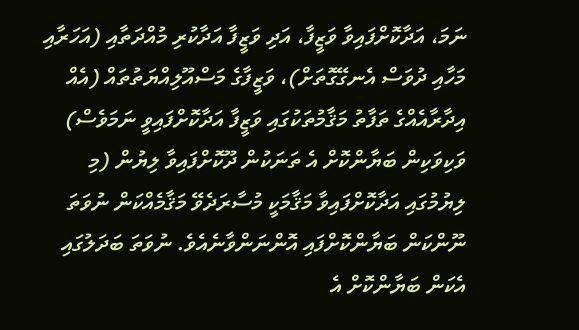ނަމަ، އަދާކޮށްފައިވާ ވަޒީފާ، އަދި ވަޒީފާ އަދާކުރި މުއްދަތާއި (އަހަރާއި މަހާއި ދުވަސް އެނގޭގޮތަށް)، ވަޒީފާގެ މަސްއޫލިއްޔަތުތައް (އެއް އިދާރާއެއްގެ ތަފާތު މަޤާމުތަކުގައި ވަޒީފާ އަދާކޮށްފައިވީ ނަމަވެސް) ވަކިވަކިން ބަޔާންކޮށް އެ ތަނަކުން ދޫކޮށްފައިވާ ލިޔުން (މި ލިޔުމުގައި އަދާކޮށްފައިވާ މަޤާމަކީ މުސާރަދެވޭ މަޤާމެއްކަން ނުވަތަ ނޫންކަން ބަޔާންކޮށްފައި އޮންނަންވާނެއެވެ. ނުވަތަ ބަދަލުގައި އެކަން ބަޔާންކޮށް އެ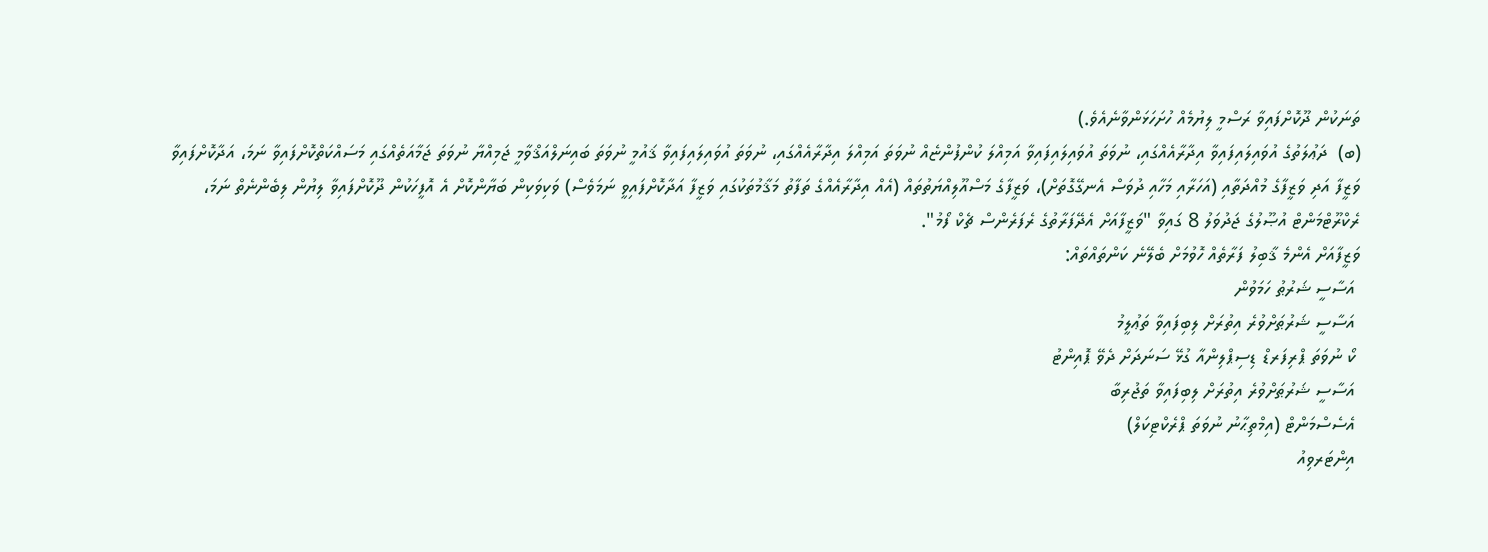ތަނަކުން ދޫކޮށްފައިވާ ރަސްމީ ލިޔުމެއް ހުށަހަޅަންވާނެއެވެ.)
(ބ)  ދަޢުލަތުގެ އުވައިލައިފައިވާ އިދާރާއެއްގައި، ނުވަތަ އުވައިލައިފައިވާ އަމިއްލަ ކުންފުންޏެއް ނުވަތަ އަމިއްލަ އިދާރާއެއްގައި، ނުވަތަ އުވައިލައިފައިވާ ޤައުމީ ނުވަތަ ބައިނަލްއަޤްވާމީ ޖަމިއްޔާ ނުވަތަ ޖަމާއަތެއްގައި މަސައްކަތްކޮށްފައިވާ ނަމަ، އަދާކޮށްފައިވާ ވަޒީފާ އަދި ވަޒީފާގެ މުއްދަތާއި (އަހަރާއި މަހާއި ދުވަސް އެނގޭގޮތަށް)، ވަޒީފާގެ މަސްއޫލިއްޔަތުތައް (އެއް އިދާރާއެއްގެ ތަފާތު މަޤާމުތަކުގައި ވަޒީފާ އަދާކޮށްފައިވީ ނަމަވެސް) ވަކިވަކިން ބަޔާންކޮށް އެ އޮފީހަކުން ދޫކޮށްފައިވާ ލިޔުން ލިބެންނެތް ނަމަ، ރެކްރޫޓްމަންޓް އުޞޫލުގެ ޖަދުވަލު 8 ގައިވާ "ވަޒީފާއަށް އެދޭފަރާތުގެ ރެފަރެންސް ޗެކް ފޯމު".
ވަޒީފާއަށް އެންމެ ޤާބިލު ފަރާތެއް ހޮވުމަށް ބެލޭނެ ކަންތައްތައް:
 އަސާސީ ޝަރުޠު ހަމަވުން
 އަސާސީ ޝަރުޠަށްވުރެ އިތުރަށް ލިބިފައިވާ ތަޢުލީމު
 ކޯ ނުވަތަ ޕްރިފަރޑް ޑިސިޕްލިންއާ ގުޅޭ ސަނަދަށް ދެވޭ ޕޮއިންޓު
 އަސާސީ ޝަރުޠަށްވުރެ އިތުރަށް ލިބިފައިވާ ތަޖުރިބާ
 އެސެސްމަންޓް (އިމްތިޙާނު ނުވަތަ ޕްރެކްޓިކަލް)
 އިންޓަރވިއު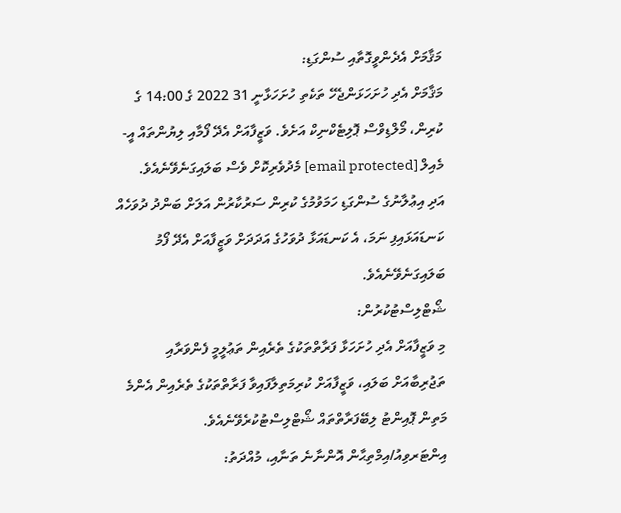މަޤާމަށް އެދެންވީގޮތާއި ސުންގަޑި:
މަޤާމަށް އެދި ހުށަހަޅަންޖެހޭ ތަކެތި ހުށަހަޅާނީ 31 2022 ގެ 14:00 ގެ ކުރިން، މޯލްޑިވްސް ޕޮލިޓެކްނިކް އަށެވެ. ވަޒީފާއަށް އެދޭ ފޯމާއި ލިޔުންތައް އީ-މެއިލް [email protected] މެދުވެރިކޮށް ވެސް ބަލައިގަނެވޭނެއެވެ.
އަދި އިޢުލާނުގެ ސުންގަޑި ހަމަވުމުގެ ކުރިން ސަރުކާރުން އަލަށް ބަންދު ދުވަހެއް ކަނޑައަޅައިފި ނަމަ، އެ ކަނޑައަޅާ ދުވަހުގެ އަދަދަށް ވަޒީފާއަށް އެދޭ ފޯމު ބަލައިގަނެވޭނެއެވެ.
ޝޯޓްލިސްޓުކުރުން:
މި ވަޒީފާއަށް އެދި ހުށަހަޅާ ފަރާތްތަކުގެ ތެރެއިން ތަޢުލީމީ ފެންވަރާއި ތަޖުރިބާއަށް ބަލައި، ވަޒީފާއަށް ކުރިމަތިލާފައިވާ ފަރާތްތަކުގެ ތެރެއިން އެންމެ މަތިން ޕޮއިންޓު ލިބޭފަރާތްތައް ޝޯޓްލިސްޓުކުރެވޭނެއެވެ.
އިންޓަރވިއު/އިމްތިޙާން އޮންނާނެ ތަނާއި، މުއްދަތު: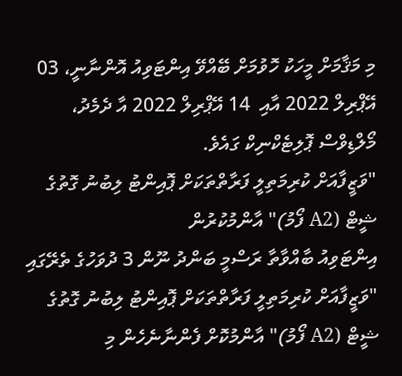މި މަޤާމަށް މީހަކު ހޮވުމަށް ބޭއްވޭ އިންޓަވިއު އޮންނާނީ، 03 އޭޕްރިލް 2022 އާއި  14 އޭޕްރިލް 2022 އާ ދެމެދު، މޯލްޑިވްސް ޕޮލިޓެކްނިކް ގައެވެ.
"ވަޒީފާއަށް ކުރިމަތިލީ ފަރާތްތަކަށް ޕޮއިންޓު ލިބުނު ގޮތުގެ ޝީޓް (A2 ފޯމު)" އާންމުކުރުން
އިންޓަވިއު ބާއްވާތާ ރަސްމީ ބަންދު ނޫން 3 ދުވަހުގެ ތެރޭގައި "ވަޒީފާއަށް ކުރިމަތިލީ ފަރާތްތަކަށް ޕޮއިންޓު ލިބުނު ގޮތުގެ ޝީޓް (A2 ފޯމު)" އާންމުކޮށް ފެންނާނެހެން މި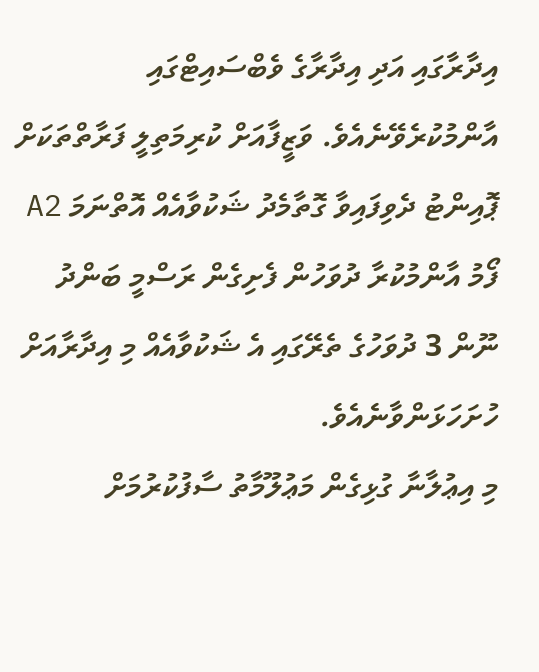އިދާރާގައި އަދި އިދާރާގެ ވެބްސައިޓްގައި އާންމުކުރެވޭނެއެވެ. ވަޒީފާއަށް ކުރިމަތިލީ ފަރާތްތަކަށް ޕޮއިންޓު ދެވިފައިވާ ގޮތާމެދު ޝަކުވާއެއް އޮތްނަމަ A2 ފޯމު އާންމުކުރާ ދުވަހުން ފެށިގެން ރަސްމީ ބަންދު ނޫން 3 ދުވަހުގެ ތެރޭގައި އެ ޝަކުވާއެއް މި އިދާރާއަށް ހުށަހަޅަންވާނެއެވެ.
މި އިޢުލާނާ ގުޅިގެން މަޢުލޫމާތު ސާފުކުރުމަށް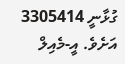ގުޅާނީ 3305414 އަށެވެ. އީ-މެއިލް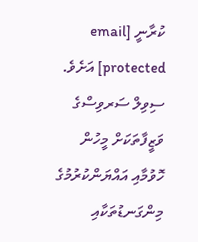ކުރާނީ [email protected] އަށެވެ.
ސިވިލް ސަރވިސްގެ ވަޒީފާތަކަށް މީހުން ހޮވުމާއި އައްޔަންކުރުމުގެ މިންގަނޑުތަކާއި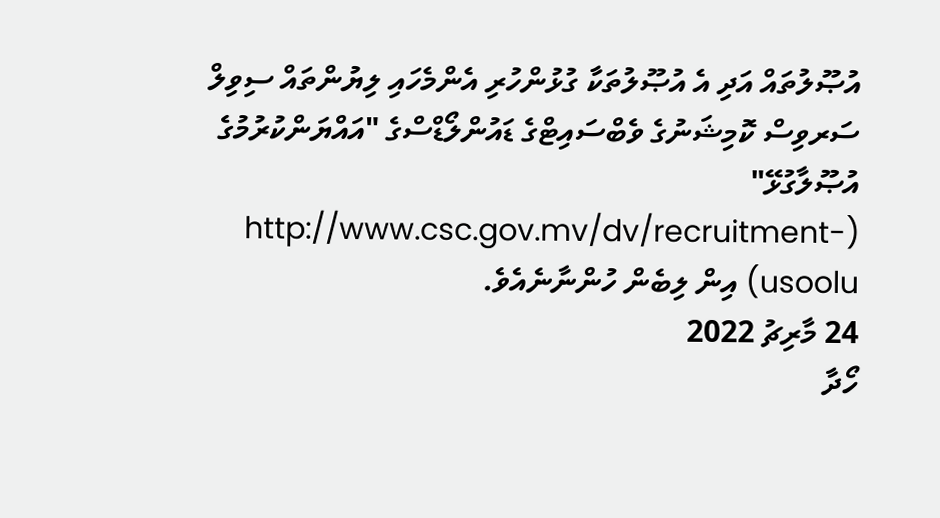އުޞޫލުތައް އަދި އެ އުޞޫލުތަކާ ގުޅުންހުރި އެންމެހައި ލިޔުންތައް ސިވިލް ސަރވިސް ކޮމިޝަނުގެ ވެބްސައިޓްގެ ޑައުންލޯޑްސްގެ "އައްޔަންކުރުމުގެ އުޞޫލާގުޅޭ" (http://www.csc.gov.mv/dv/recruitment-usoolu) އިން ލިބެން ހުންނާނެއެވެ.
24 މާރިޗު 2022
ހޯދާ